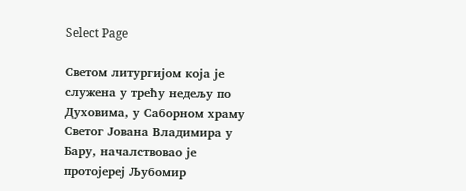Select Page

Светом литургијом која је служена у трећу недељу по Духовима, у Саборном храму Светог Јована Владимира у Бару, началствовао је протојереј Љубомир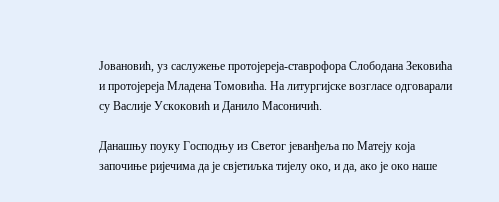Јовановић, уз саслужење протојереја-ставрофора Слободана Зековића и протојереја Младена Томовића. На литургијске возгласе одговарали су Васлије Ускоковић и Данило Масоничић.

Данашњу поуку Господњу из Светог јеванђеља по Матеју која започиње ријечима да је свјетиљка тијелу око, и да, ако је око наше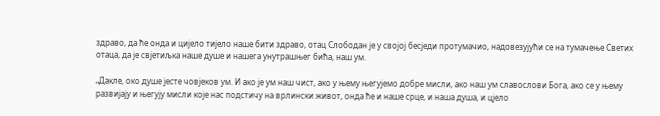здраво, да ће онда и цијело тијело наше бити здраво, отац Слободан је у својој бесједи протумачио, надовезујући се на тумачење Светих отаца, да је свјетиљка наше душе и нашега унутрашњег бића, наш ум.

„Дакле, око душе јесте човјеков ум. И ако је ум наш чист, ако у њему његујемо добре мисли, ако наш ум славослови Бога, ако се у њему развијају и његују мисли које нас подстичу на врлински живот, онда ће и наше срце, и наша душа, и цјело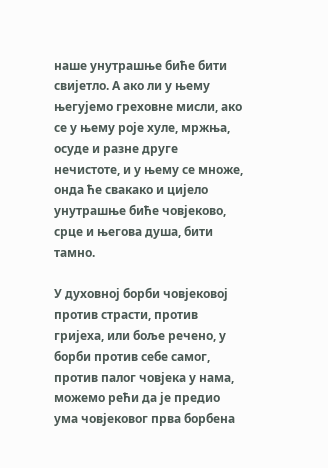наше унутрашње биће бити свијетло. А ако ли у њему његујемо греховне мисли, ако се у њему роје хуле, мржња, осуде и разне друге нечистоте, и у њему се множе, онда ће свакако и цијело унутрашње биће човјеково, срце и његова душа, бити тамно.

У духовној борби човјековој против страсти, против гријеха, или боље речено, у борби против себе самог, против палог човјека у нама, можемо рећи да је предио ума човјековог прва борбена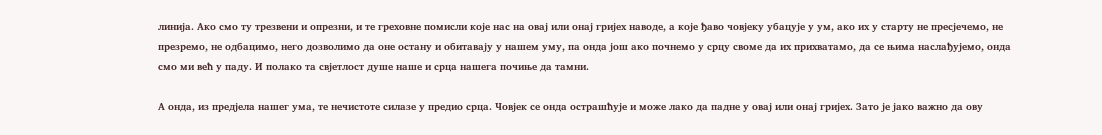линија. Ако смо ту трезвени и опрезни, и те греховне помисли које нас на овај или онај гријех наводе, а које ђаво човјеку убацује у ум, ако их у старту не пресјечемо, не презремо, не одбацимо, него дозволимо да оне остану и обитавају у нашем уму, па онда још ако почнемо у срцу своме да их прихватамо, да се њима наслађујемо, онда смо ми већ у паду. И полако та свјетлост душе наше и срца нашега почиње да тамни.

А онда, из предјела нашег ума, те нечистоте силазе у предио срца. Човјек се онда острашћује и може лако да падне у овај или онај гријех. Зато је јако важно да ову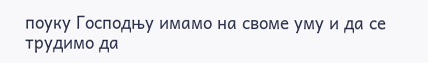поуку Господњу имамо на своме уму и да се трудимо да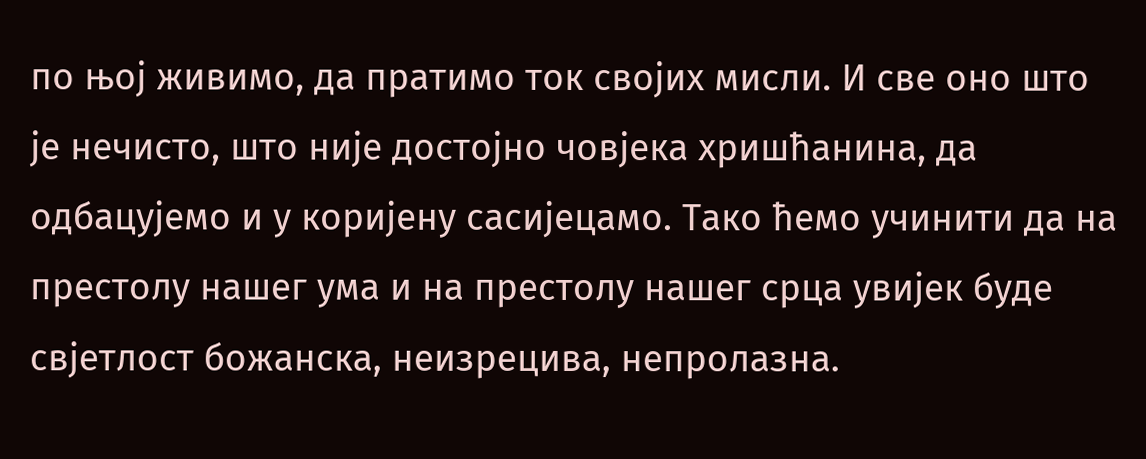по њој живимо, да пратимо ток својих мисли. И све оно што је нечисто, што није достојно човјека хришћанина, да одбацујемо и у коријену сасијецамо. Тако ћемо учинити да на престолу нашег ума и на престолу нашег срца увијек буде свјетлост божанска, неизрецива, непролазна.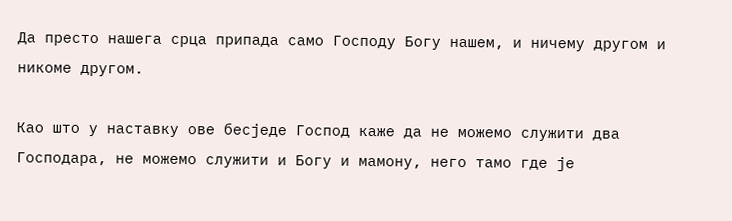Да престо нашега срца припада само Господу Богу нашем, и ничему другом и никоме другом.

Као што у наставку ове бесједе Господ каже да не можемо служити два Господара, не можемо служити и Богу и мамону, него тамо где је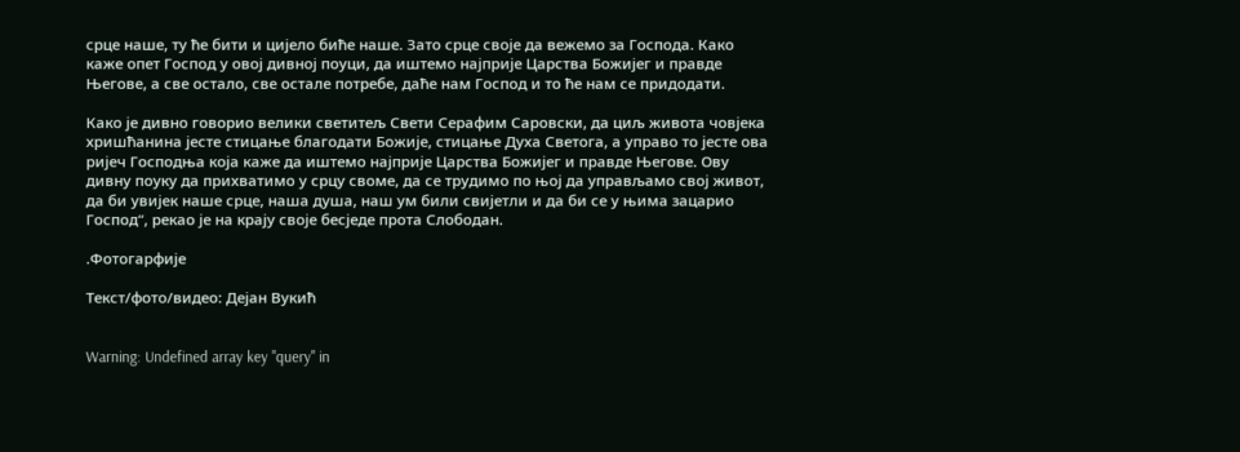срце наше, ту ће бити и цијело биће наше. Зато срце своје да вежемо за Господа. Како каже опет Господ у овој дивној поуци, да иштемо најприје Царства Божијег и правде Његове, а све остало, све остале потребе, даће нам Господ и то ће нам се придодати.

Како је дивно говорио велики светитељ Свети Серафим Саровски, да циљ живота човјека хришћанина јесте стицање благодати Божије, стицање Духа Светога, а управо то јесте ова ријеч Господња која каже да иштемо најприје Царства Божијег и правде Његове. Ову дивну поуку да прихватимо у срцу своме, да се трудимо по њој да управљамо свој живот, да би увијек наше срце, наша душа, наш ум били свијетли и да би се у њима зацарио Господ“, рекао је на крају своје бесједе прота Слободан.

.Фотогарфије

Текст/фото/видео: Дејан Вукић


Warning: Undefined array key "query" in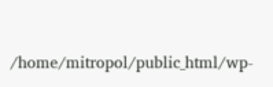/home/mitropol/public_html/wp-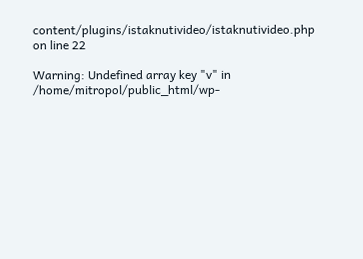content/plugins/istaknutivideo/istaknutivideo.php on line 22

Warning: Undefined array key "v" in /home/mitropol/public_html/wp-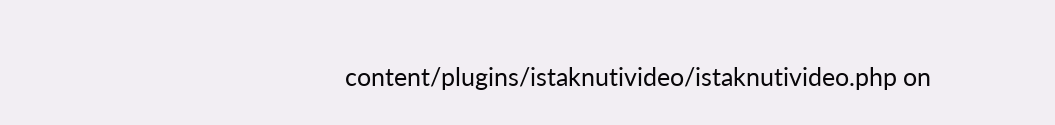content/plugins/istaknutivideo/istaknutivideo.php on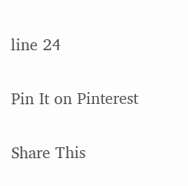line 24

Pin It on Pinterest

Share This